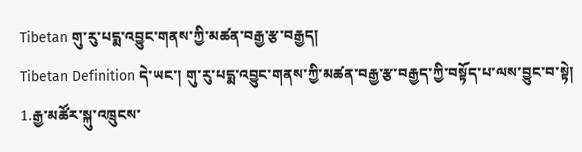Tibetan གུ་རུ་པདྨ་འབྱུང་གནས་ཀྱི་མཚན་བརྒྱ་རྩ་བརྒྱད།
Tibetan Definition དེ་ཡང་། གུ་རུ་པདྨ་འབྱུང་གནས་ཀྱི་མཚན་བརྒྱ་རྩ་བརྒྱད་ཀྱི་བསྟོད་པ་ལས་བྱུང་བ་སྟེ།
1.རྒྱ་མཚོར་སྐུ་འཁྲུངས་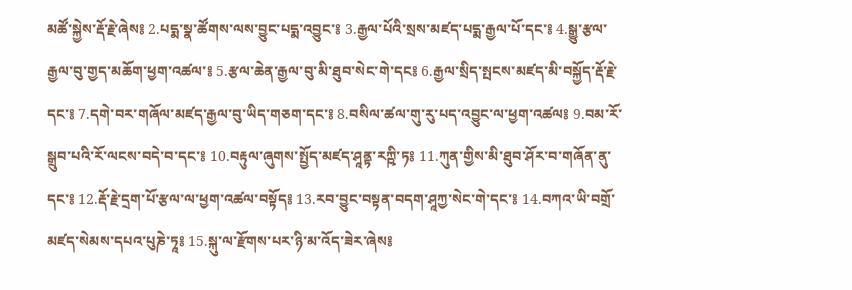མཚོ་སྐྱེས་རྡོ་རྗེ་ཞེས༔ 2.པདྨ་སྣ་ཚོགས་ལས་བྱུང་པདྨ་འབྱུང་༔ 3.རྒྱལ་པོའི་སྲས་མཛད་པདྨ་རྒྱལ་པོ་དང་༔ 4.སྒྱུ་རྩལ་རྒྱལ་བུ་གྱད་མཆོག་ཕྱག་འཚལ་༔ 5.རྩལ་ཆེན་རྒྱལ་བུ་མི་ཐུབ་སེང་གེ་དང༔ 6.རྒྱལ་སྲིད་སྤངས་མཛད་མི་བསྐྱོད་རྡོ་རྗེ་དང་༔ 7.དགེ་བར་གཞོལ་མཛད་རྒྱལ་བུ་ཡིད་གཅག་དང་༔ 8.བསིལ་ཚལ་གུ་རུ་པད་འབྱུང་ལ་ཕྱག་འཚལ༔ 9.བམ་རོ་སྒྲུབ་པའི་རོ་ལངས་བདེ་བ་དང་༔ 10.བརྟུལ་ཞུགས་སྤྱོད་མཛད་ཤཱནྟ་རཀྵི་ཏ༔ 11.ཀུན་གྱིས་མི་ཐུབ་ཤོར་བ་གཞོན་ནུ་དང་༔ 12.རྡོ་རྗེ་དྲག་པོ་རྩལ་ལ་ཕྱག་འཚལ་བསྟོད༔ 13.རབ་བྱུང་བསྟན་བདག་ཤཱཀྱ་སེང་གེ་དང་༔ 14.བཀའ་ཡི་བགྲོ་མཛད་སེམས་དཔའ་པུཎེ་ཏཱ༔ 15.སྐུ་ལ་རྫོགས་པར་ཉི་མ་འོད་ཟེར་ཞེས༔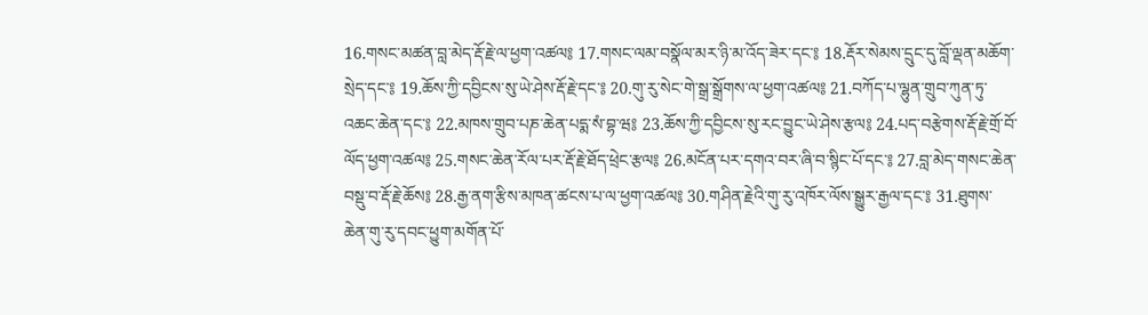16.གསང་མཚན་བླ་མེད་རྡོ་རྗེ་ལ་ཕྱག་འཚལ༔ 17.གསང་ལམ་བསྣོལ་མར་ཉི་མ་འོད་ཟེར་དང་༔ 18.རྡོར་སེམས་དྲུང་དུ་བློ་ལྡན་མཆོག་སྲེད་དང་༔ 19.ཆོས་ཀྱི་དབྱིངས་སུ་ཡེ་ཤེས་རྡོ་རྗེ་དང་༔ 20.གུ་རུ་སེང་གེ་སྒྲ་སྒྲོགས་ལ་ཕྱག་འཚལ༔ 21.བཀོད་པ་ལྷུན་གྲུབ་ཀུན་ཏུ་འཆང་ཆེན་དང་༔ 22.མཁས་གྲུབ་པཎ་ཆེན་པདྨ་སཾ་བྷ་ཝ༔ 23.ཆོས་ཀྱི་དབྱིངས་སུ་རང་བྱུང་ཡེ་ཤེས་རྩལ༔ 24.པད་བརྩེགས་རྡོ་རྗེ་གྲོ་བོ་ལོད་ཕྱག་འཚལ༔ 25.གསང་ཆེན་རོལ་པར་རྡོ་རྗེ་ཐོད་ཕྲེང་རྩལ༔ 26.མངོན་པར་དགའ་བར་ཞི་བ་སྙིང་པོ་དང་༔ 27.བླ་མེད་གསང་ཆེན་བསྡུ་བ་རྡོ་རྗེ་ཆོས༔ 28.རྒྱ་ནག་རྩིས་མཁན་ཚངས་པ་ལ་ཕྱག་འཚལ༔ 30.གཤིན་རྗེའི་གུ་རུ་འཁོར་ལོས་སྒྱུར་རྒྱལ་དང་༔ 31.ཐུགས་ཆེན་གུ་རུ་དབང་ཕྱུག་མགོན་པོ་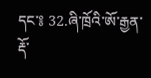དང་༔ 32.ཞི་ཁྲོའི་ཨོ་རྒྱན་རྡོ་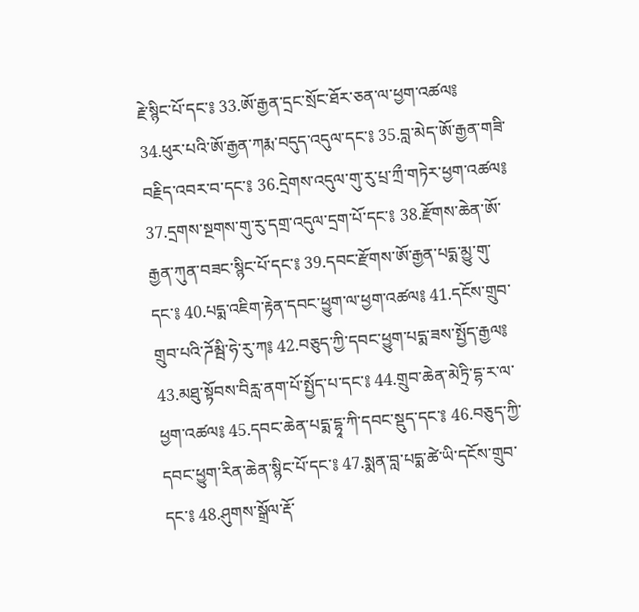རྗེ་སྙིང་པོ་དང་༔ 33.ཨོ་རྒྱན་དྲང་སྲོང་ཐོར་ཅན་ལ་ཕྱག་འཚལ༔ 34.ཕུར་པའི་ཨོ་རྒྱན་ཀརྨ་བདུད་འདུལ་དང་༔ 35.བླ་མེད་ཨོ་རྒྱན་གཟི་བརྗིད་འབར་བ་དང་༔ 36.དྲེགས་འདུལ་གུ་རུ་པྲ་ཀྲྀ་གཏེར་ཕྱག་འཚལ༔ 37.དྲགས་སྔགས་གུ་རུ་དགྲ་འདུལ་དྲག་པོ་དང་༔ 38.རྫོགས་ཆེན་ཨོ་རྒྱན་ཀུན་བཟང་སྙིང་པོ་དང་༔ 39.དབང་རྫོགས་ཨོ་རྒྱན་པདྨ་མྱུ་གུ་དང་༔ 40.པདྨ་འཇིག་རྟེན་དབང་ཕྱུག་ལ་ཕྱག་འཚལ༔ 41.དངོས་གྲུབ་གྲུབ་པའི་ཌོམྦི་ཧེ་རུ་ཀ༔ 42.བཅུད་ཀྱི་དབང་ཕྱུག་པདྨ་ཟས་སྤྱོད་རྒྱལ༔ 43.མཐུ་སྟོབས་བིརླ་ནག་པོ་སྤྱོད་པ་དང་༔ 44.གྲུབ་ཆེན་མེཏྲི་དྷ་ར་ལ་ཕྱག་འཚལ༔ 45.དབང་ཆེན་པདྨ་དྷཱ་ཀི་དབང་སྡུད་དང་༔ 46.བཅུད་ཀྱི་དབང་ཕྱུག་རིན་ཆེན་སྙིང་པོ་དང་༔ 47.སྨན་བླ་པདྨ་ཚེ་ཡི་དངོས་གྲུབ་དང་༔ 48.ཤུགས་སྒྲོལ་རྡོ་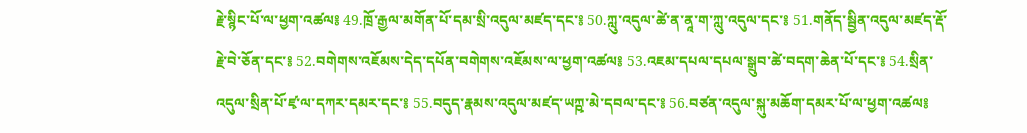རྗེ་སྙིང་པོ་ལ་ཕྱག་འཚལ༔ 49.ཁྲོ་རྒྱལ་མགོན་པོ་དམ་སྲི་འདུལ་མཛད་དང་༔ 50.ཀླུ་འདུལ་ཚེ་ན་ནཱ་ག་ཀླུ་འདུལ་དང་༔ 51.གནོད་སྦྱིན་འདུལ་མཛད་རྡོ་རྗེ་བེ་ཅོན་དང་༔ 52.བགེགས་འཇོམས་དེད་དཔོན་བགེགས་འཇོམས་ལ་ཕྱག་འཚལ༔ 53.འཇམ་དཔལ་དཔལ་སྒྲུབ་ཚེ་བདག་ཆེན་པོ་དང་༔ 54.སྲིན་འདུལ་སྲིན་པོ་ཛྭ་ལ་དཀར་དམར་དང་༔ 55.བདུད་རྣམས་འདུལ་མཛད་ཡཀྵ་མེ་དབལ་དང་༔ 56.བཙན་འདུལ་སྐུ་མཆོག་དམར་པོ་ལ་ཕྱག་འཚལ༔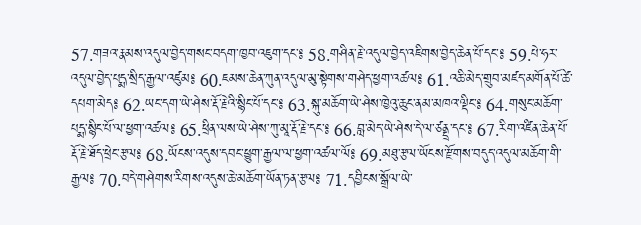57.གཟའ་རྣམས་འདུལ་བྱེད་གསང་བདག་ཁྱབ་འཇུག་དང་༔ 58.གཤིན་རྗེ་འདུལ་བྱེད་འཇིགས་བྱེད་ཆེན་པོ་དང་༔ 59.པེ་ཧར་འདུལ་བྱེད་པདྨ་སྲིད་རྒྱལ་འཛུམ༔ 60.ཇམས་ཆེན་ཀུན་འདུལ་མུ་སྟེགས་གཤེད་ཕྱག་འཚལ༔ 61.འཆི་མེད་གྲུབ་མཛད་མགོན་པོ་ཚེ་དཔག་མེད༔ 62.ཡང་དག་ཡེ་ཤེས་རྡོ་རྗེའི་སྙིང་པོ་དང་༔ 63.སྐུ་མཆོག་ཡེ་ཤེས་ཁྱེའུ་ཆུང་ནམ་མཁའ་ལྡིང་༔ 64.གསུང་མཆོག་པདྨ་སྙིང་པོ་ལ་ཕྱག་འཚལ༔ 65.ཕྲིན་ལས་ཡེ་ཤེས་ཀུ་མཱ་རྡོ་རྗེ་དང་༔ 66.བླ་མེད་ཡེ་ཤེས་དེ་ལ་ཙནྡྲ་དང་༔ 67.རིག་འཛིན་ཆེན་པོ་རྡོ་རྗེ་ཐོད་ཕྲེང་རྩལ༔ 68.ཡོངས་འདུས་དབང་ཕྱུག་རྒྱལ་ལ་ཕྱག་འཚལ་ལོ༔ 69.མཐུ་རྩལ་ཡོངས་རྫོགས་བདུད་འདུལ་མཆོག་གི་རྒྱལ༔ 70.བདེ་གཤེགས་རིགས་འདུས་ཆེ་མཆོག་ཡོན་ཏན་རྩལ༔ 71.དབྱིངས་སྒྲོལ་ཡེ་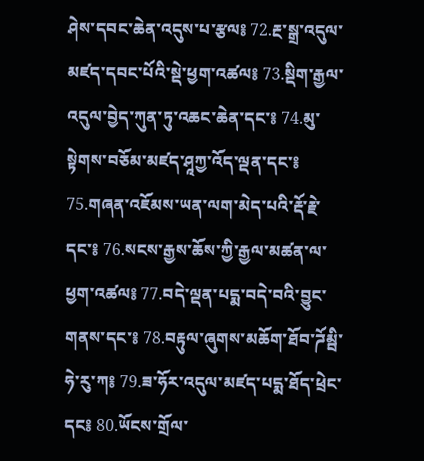ཤེས་དབང་ཆེན་འདུས་པ་རྩལ༔ 72.རྔ་སྒྲ་འདུལ་མཛད་དབང་པོའི་སྡེ་ཕྱག་འཚལ༔ 73.སྡིག་རྒྱལ་འདུལ་བྱེད་ཀུན་ཏུ་འཆང་ཆེན་དང་༔ 74.མུ་སྟེགས་བཅོམ་མཛད་ཤཱཀྱ་འོད་ལྡན་དང་༔ 75.གཞན་འཇོམས་ཡན་ལག་མེད་པའི་རྡོ་རྗེ་དང་༔ 76.སངས་རྒྱས་ཆོས་ཀྱི་རྒྱལ་མཚན་ལ་ཕྱག་འཚལ༔ 77.བདེ་ལྡན་པདྨ་བདེ་བའི་བྱུང་གནས་དང་༔ 78.བརྟུལ་ཞུགས་མཆོག་ཐོབ་ཌོམྦི་ཧེ་རུ་ཀ༔ 79.ཟ་ཧོར་འདུལ་མཛད་པདྨ་ཐོད་ཕྲེང་དང༔ 80.ཡོངས་གྲོལ་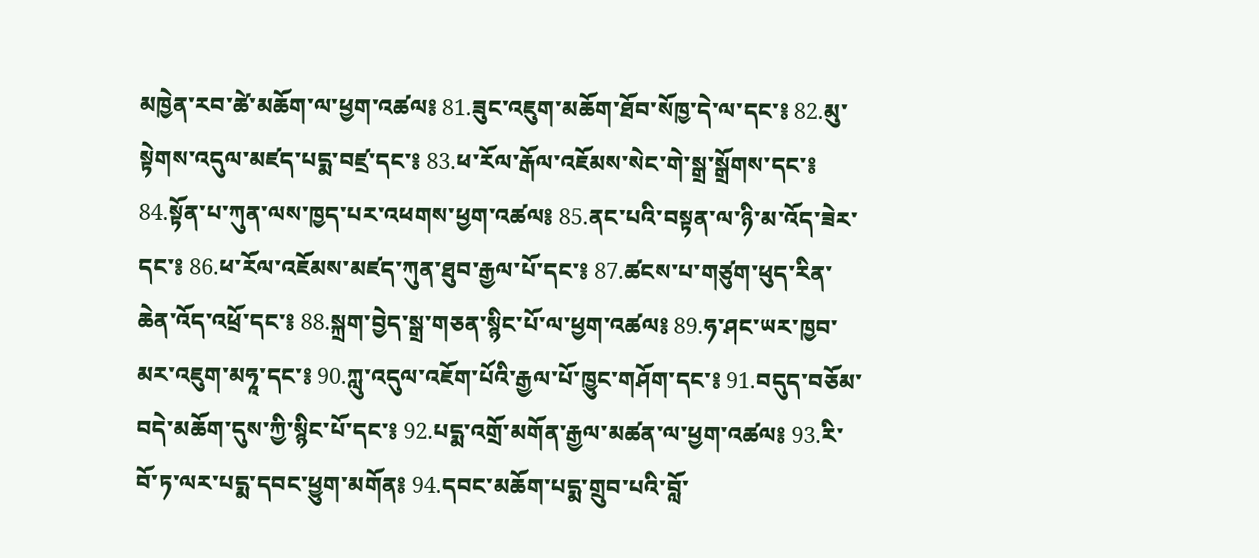མཁྱེན་རབ་ཚེ་མཆོག་ལ་ཕྱག་འཚལ༔ 81.ཟུང་འཇུག་མཆོག་ཐོབ་སོཁྱ་དེ་ལ་དང་༔ 82.མུ་སྟེགས་འདུལ་མཛད་པདྨ་བཛྲ་དང་༔ 83.ཕ་རོལ་རྒོལ་འཇོམས་སེང་གེ་སྒྲ་སྒྲོགས་དང་༔ 84.སྟོན་པ་ཀུན་ལས་ཁྱད་པར་འཕགས་ཕྱག་འཚལ༔ 85.ནང་པའི་བསྟན་ལ་ཉི་མ་འོད་ཟེར་དང་༔ 86.ཕ་རོལ་འཇོམས་མཛད་ཀུན་ཐུབ་རྒྱལ་པོ་དང་༔ 87.ཚངས་པ་གཙུག་ཕུད་རིན་ཆེན་འོད་འཕྲོ་དང་༔ 88.སྐྲག་བྱེད་སྒྲ་གཅན་སྙིང་པོ་ལ་ཕྱག་འཚལ༔ 89.ཧ་ཤང་ཡར་ཁྱབ་མར་འཇུག་མཧཱ་དང་༔ 90.ཀླུ་འདུལ་འཇོག་པོའི་རྒྱལ་པོ་ཁྱུང་གཤོག་དང་༔ 91.བདུད་བཅོམ་བདེ་མཆོག་དུས་ཀྱི་སྙིང་པོ་དང་༔ 92.པདྨ་འགྲོ་མགོན་རྒྱལ་མཚན་ལ་ཕྱག་འཚལ༔ 93.རི་བོ་ཏ་ལར་པདྨ་དབང་ཕྱུག་མགོན༔ 94.དབང་མཆོག་པདྨ་གྲུབ་པའི་བློ་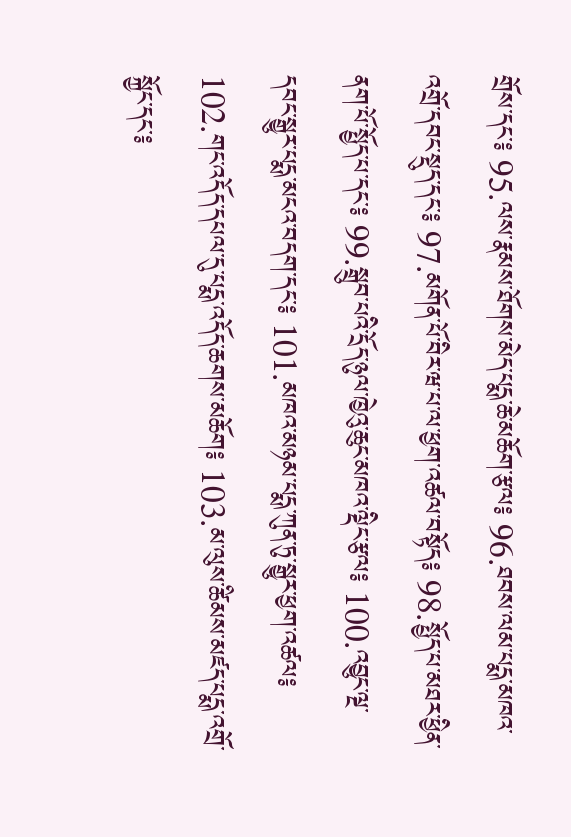གྲོས་དང་༔ 95.ལས་རྣམས་ཐོགས་མེད་པདྨ་ཆེ་མཆོག་རྩལ༔ 96.ཐབས་ལམ་པདྨ་མཁའ་འགྲོ་དབང་སྡུད་དང་༔ 97.མགོན་པོ་བིར་ཝ་པ་ལ་ཕྱག་འཚལ་བསྟོད༔ 98.སྤྱོད་པ་མཐར་ཕྱིན་ནག་པོ་སྤྱོད་པ་དང་༔ 99.སྒྲུབ་པའི་དྲོད་ཉུལ་ཁྱེའུ་ཆུང་མཁའ་ལྡིང་རྩལ༔ 100.འབྱུང་ལྔ་དབང་སྒྱུར་པདྨ་མངའ་བདག་དང་༔ 101.མཁའ་མཉམ་པདྨ་ཀུན་ཏུ་སྒྱུར་ཕྱག་འཚལ༔ 102.གང་འདོད་དཔལ་དུ་པདྨ་འདོད་ཆགས་མཆོག༔ 103.མ་ལུས་ཚིམས་མཛད་པདྨ་འགྲོ་སྐྱོང་དང་༔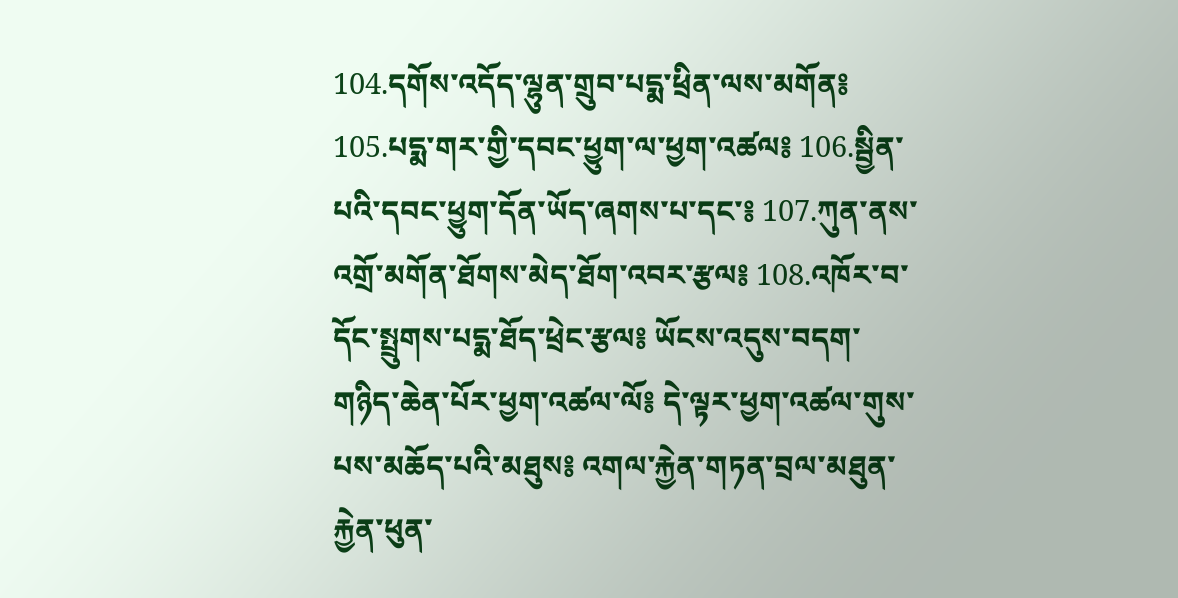104.དགོས་འདོད་ལྷུན་གྲུབ་པདྨ་ཕྲིན་ལས་མགོན༔ 105.པདྨ་གར་གྱི་དབང་ཕྱུག་ལ་ཕྱག་འཚལ༔ 106.སྦྱིན་པའི་དབང་ཕྱུག་དོན་ཡོད་ཞགས་པ་དང་༔ 107.ཀུན་ནས་འགྲོ་མགོན་ཐོགས་མེད་ཐོག་འབར་རྩལ༔ 108.འཁོར་བ་དོང་སྤྲུགས་པདྨ་ཐོད་ཕྲེང་རྩལ༔ ཡོངས་འདུས་བདག་གཉིད་ཆེན་པོར་ཕྱག་འཚལ་ལོ༔ དེ་ལྟར་ཕྱག་འཚལ་གུས་པས་མཆོད་པའི་མཐུས༔ འགལ་རྐྱེན་གཏན་བྲལ་མཐུན་རྐྱེན་ཕུན་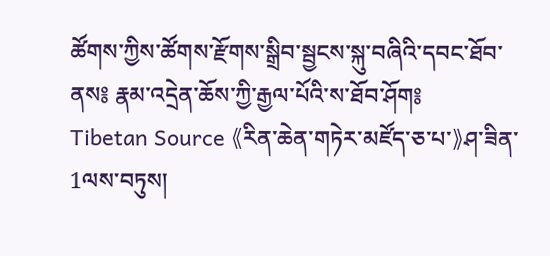ཚོགས་ཀྱིས་ཚོགས་རྫོགས་སྒྲིབ་སྦྱངས་སྐུ་བཞིའི་དབང་ཐོབ་ནས༔ རྣམ་འདྲེན་ཆོས་ཀྱི་རྒྱལ་པོའི་ས་ཐོབ་ཤོག༔
Tibetan Source 《རིན་ཆེན་གཏེར་མཛོད་ཅ་པ་》ཤ་ཟིན་1ལས་བཏུས།